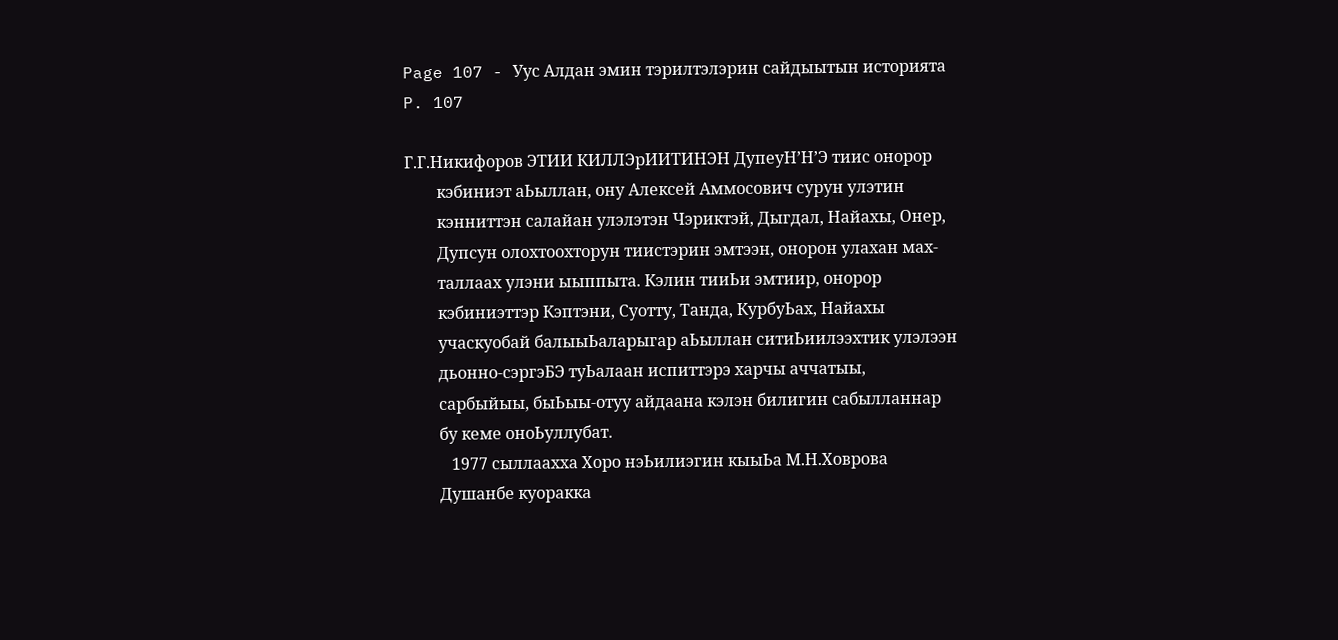Page 107 - Уус Алдан эмин тэрилтэлэрин сайдыытын историята
P. 107

Г.Г.Никифоров ЭТИИ КИЛЛЭрИИТИНЭН ДупеуН’Н’Э тиис онорор
        кэбиниэт аЬыллан, ону Алексей Аммосович сурун улэтин
        кэнниттэн салайан улэлэтэн Чэриктэй, Дыгдал, Найахы, Онер,
        Дупсун олохтоохторун тиистэрин эмтээн, онорон улахан мах-
        таллаах улэни ыыппыта. Кэлин тииЬи эмтиир, онорор
        кэбиниэттэр Кэптэни, Суотту, Танда, КурбуЬах, Найахы
        учаскуобай балыыЬаларыгар аЬыллан ситиЬиилээхтик улэлээн
        дьонно-сэргэБЭ туЬалаан испиттэрэ харчы аччатыы,
        сарбыйыы, быЬыы-отуу айдаана кэлэн билигин сабылланнар
        бу кеме оноЬуллубат.
           1977 сыллаахха Хоро нэЬилиэгин кыыЬа М.Н.Ховрова
        Душанбе куоракка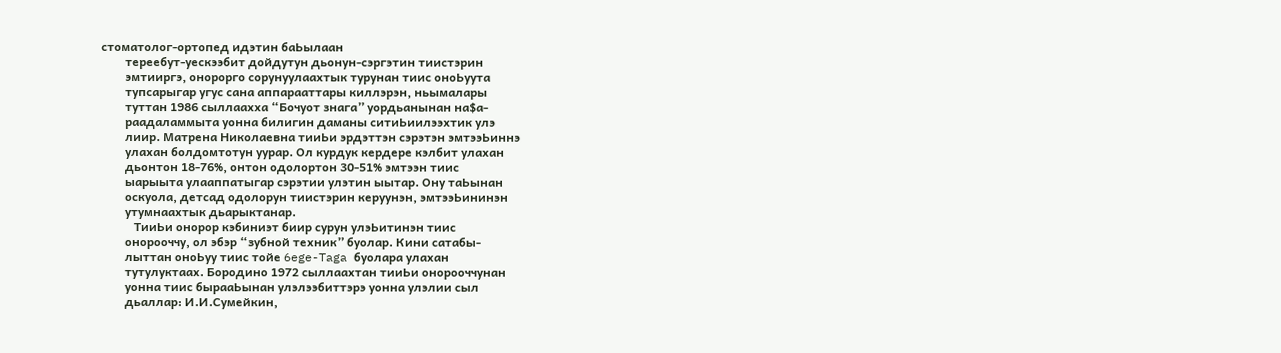стоматолог-ортопед идэтин баЬылаан
        тереебут-уескээбит дойдутун дьонун-сэргэтин тиистэрин
        эмтииргэ, онорорго сорунуулаахтык турунан тиис оноЬуута
        тупсарыгар угус сана аппарааттары киллэрэн, ньымалары
        туттан 1986 сыллаахха “Бочуот знага” уордьанынан на$а-
        раадаламмыта уонна билигин даманы ситиЬиилээхтик улэ
        лиир. Матрена Николаевна тииЬи эрдэттэн сэрэтэн эмтээЬиннэ
        улахан болдомтотун уурар. Ол курдук кердере кэлбит улахан
        дьонтон 18-76%, онтон одолортон 30-51% эмтээн тиис
        ыарыыта улааппатыгар сэрэтии улэтин ыытар. Ону таЬынан
        оскуола, детсад одолорун тиистэрин керуунэн, эмтээЬининэн
        утумнаахтык дьарыктанар.
           ТииЬи онорор кэбиниэт биир сурун улэЬитинэн тиис
        онорооччу, ол эбэр “зубной техник” буолар. Кини сатабы-
        лыттан оноЬуу тиис тойе 6ege-Taga буолара улахан
        тутулуктаах. Бородино 1972 сыллаахтан тииЬи онорооччунан
        уонна тиис бырааЬынан улэлээбиттэрэ уонна улэлии сыл
        дьаллар: И.И.Сумейкин,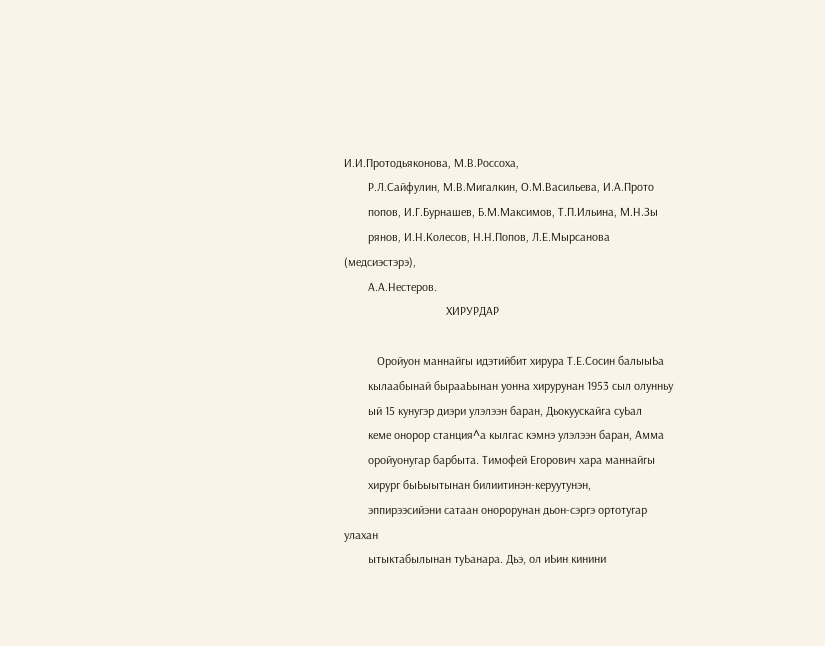И.И.Протодьяконова, М.В.Россоха,
        Р.Л.Сайфулин, М.В.Мигалкин, О.М.Васильева, И.А.Прото
        попов, И.Г.Бурнашев, Б.М.Максимов, Т.П.Ильина, М.Н.Зы
        рянов, И.Н.Колесов, Н.Н.Попов, Л.Е.Мырсанова (медсиэстэрэ),
        А.А.Нестеров.
                                  ХИРУРДАР

           Оройуон маннайгы идэтийбит хирура Т.Е.Сосин балыыЬа
        кылаабынай бырааЬынан уонна хирурунан 1953 сыл олунньу
        ый 15 кунугэр диэри улэлээн баран, Дьокуускайга суЬал
        кеме онорор станция^а кылгас кэмнэ улэлээн баран, Амма
        оройуонугар барбыта. Тимофей Егорович хара маннайгы
        хирург быЬыытынан билиитинэн-керуутунэн,
        эппирээсийэни сатаан онорорунан дьон-сэргэ ортотугар улахан
        ытыктабылынан туЬанара. Дьэ, ол иЬин кинини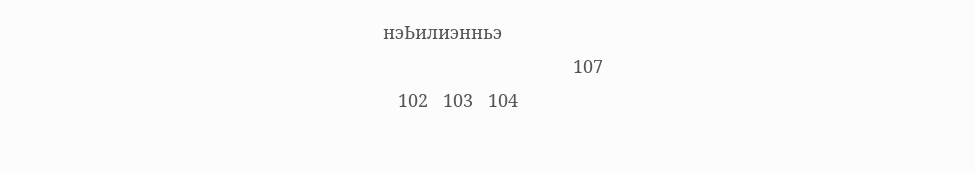нэЬилиэнньэ
                                      107
   102   103   104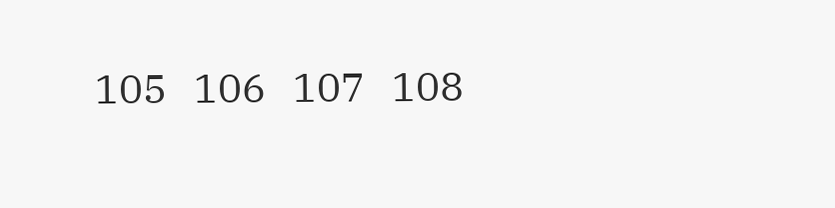105   106   107   108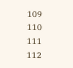109   110   111   112